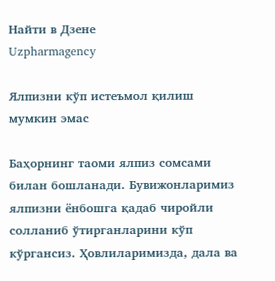Найти в Дзене
Uzpharmagency

Ялпизни кўп истеъмол қилиш мумкин эмас

Баҳорнинг таоми ялпиз сомсами билан бошланади. Бувижонларимиз ялпизни ёнбошга қадаб чиройли солланиб ўтирганларини кўп кўргансиз. Ҳовлиларимизда, дала ва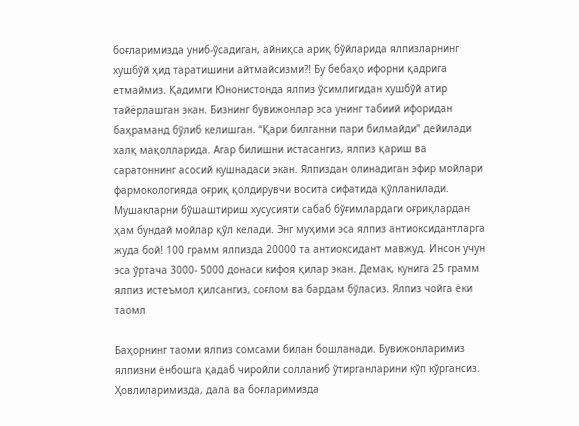боғларимизда униб-ўсадиган, айниқса ариқ бўйларида ялпизларнинг хушбўй ҳид таратишини айтмайсизми?! Бу бебаҳо ифорни қадрига етмаймиз. Қадимги Юнонистонда ялпиз ўсимлигидан хушбўй атир тайёрлашган экан. Бизнинг бувижонлар эса унинг табиий ифоридан баҳраманд бўлиб келишган. “Қари билганни пари билмайди” дейилади халқ мақолларида. Агар билишни истасангиз, ялпиз қариш ва саратоннинг асосий кушнадаси экан. Ялпиздан олинадиган эфир мойлари фармокологияда оғриқ қолдирувчи восита сифатида қўлланилади. Мушакларни бўшаштириш хусусияти сабаб бўғимлардаги оғриқлардан ҳам бундай мойлар қўл келади. Энг муҳими эса ялпиз антиоксидантларга жуда бой! 100 грамм ялпизда 20000 та антиоксидант мавжуд. Инсон учун эса ўртача 3000- 5000 донаси кифоя қилар экан. Демак, кунига 25 грамм ялпиз истеъмол қилсангиз, соғлом ва бардам бўласиз. Ялпиз чойга ёки таомл

Баҳорнинг таоми ялпиз сомсами билан бошланади. Бувижонларимиз ялпизни ёнбошга қадаб чиройли солланиб ўтирганларини кўп кўргансиз. Ҳовлиларимизда, дала ва боғларимизда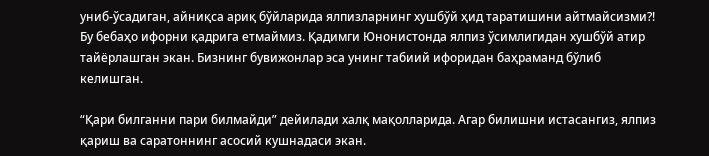униб-ўсадиган, айниқса ариқ бўйларида ялпизларнинг хушбўй ҳид таратишини айтмайсизми?! Бу бебаҳо ифорни қадрига етмаймиз. Қадимги Юнонистонда ялпиз ўсимлигидан хушбўй атир тайёрлашган экан. Бизнинг бувижонлар эса унинг табиий ифоридан баҳраманд бўлиб келишган.

“Қари билганни пари билмайди” дейилади халқ мақолларида. Агар билишни истасангиз, ялпиз қариш ва саратоннинг асосий кушнадаси экан.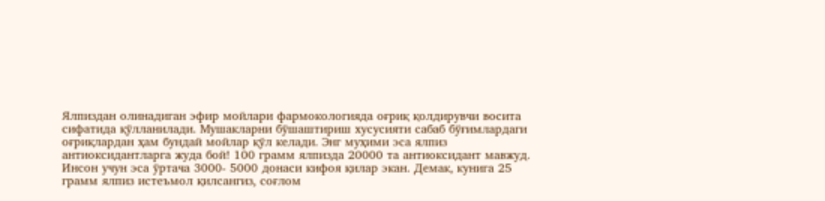Ялпиздан олинадиган эфир мойлари фармокологияда оғриқ қолдирувчи восита сифатида қўлланилади. Мушакларни бўшаштириш хусусияти сабаб бўғимлардаги оғриқлардан ҳам бундай мойлар қўл келади. Энг муҳими эса ялпиз антиоксидантларга жуда бой! 100 грамм ялпизда 20000 та антиоксидант мавжуд. Инсон учун эса ўртача 3000- 5000 донаси кифоя қилар экан. Демак, кунига 25 грамм ялпиз истеъмол қилсангиз, соғлом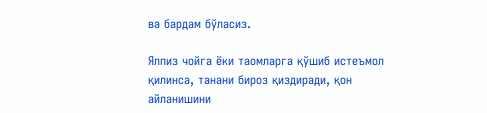ва бардам бўласиз.

Ялпиз чойга ёки таомларга қўшиб истеъмол қилинса, танани бироз қиздиради, қон айланишини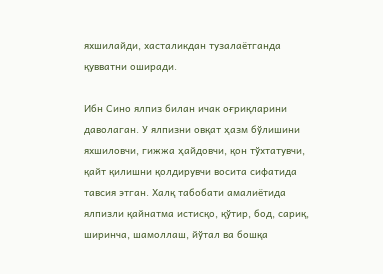яхшилайди, хасталикдан тузалаётганда қувватни оширади.

Ибн Сино ялпиз билан ичак оғриқларини даволаган. У ялпизни овқат ҳазм бўлишини яхшиловчи, гижжа ҳайдовчи, қон тўхтатувчи, қайт қилишни қолдирувчи восита сифатида тавсия этган. Халқ табобати амалиётида ялпизли қайнатма истисқо, қўтир, бод, сариқ, ширинча, шамоллаш, йўтал ва бошқа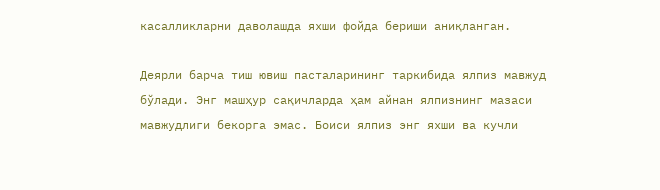касалликларни даволашда яхши фойда бериши аниқланган.

Деярли барча тиш ювиш пасталарининг таркибида ялпиз мавжуд бўлади. Энг машҳур сақичларда ҳам айнан ялпизнинг мазаси мавжудлиги бекорга эмас. Боиси ялпиз энг яхши ва кучли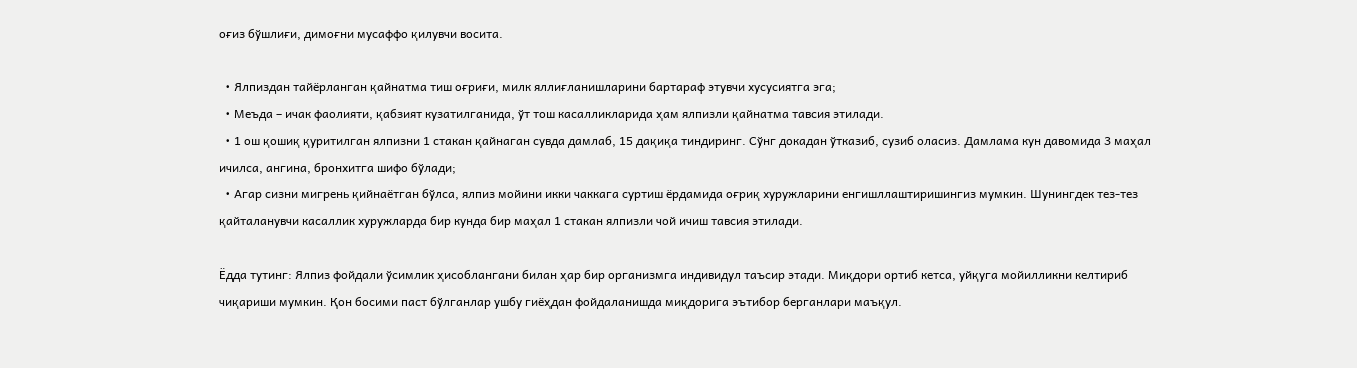оғиз бўшлиғи, димоғни мусаффо қилувчи восита.

  • Ялпиздан тайёрланган қайнатма тиш оғриғи, милк яллиғланишларини бартараф этувчи хусусиятга эга;
  • Меъда – ичак фаолияти, қабзият кузатилганида, ўт тош касалликларида ҳам ялпизли қайнатма тавсия этилади.
  • 1 ош қошиқ қуритилган ялпизни 1 стакан қайнаган сувда дамлаб, 15 дақиқа тиндиринг. Сўнг докадан ўтказиб, сузиб оласиз. Дамлама кун давомида 3 маҳал ичилса, ангина, бронхитга шифо бўлади;
  • Агар сизни мигрень қийнаётган бўлса, ялпиз мойини икки чаккага суртиш ёрдамида оғриқ хуружларини енгишллаштиришингиз мумкин. Шунингдек тез-тез қайталанувчи касаллик хуружларда бир кунда бир маҳал 1 стакан ялпизли чой ичиш тавсия этилади.

Ёдда тутинг: Ялпиз фойдали ўсимлик ҳисоблангани билан ҳар бир организмга индивидул таъсир этади. Миқдори ортиб кетса, уйқуга мойилликни келтириб чиқариши мумкин. Қон босими паст бўлганлар ушбу гиёҳдан фойдаланишда миқдорига эътибор берганлари маъқул.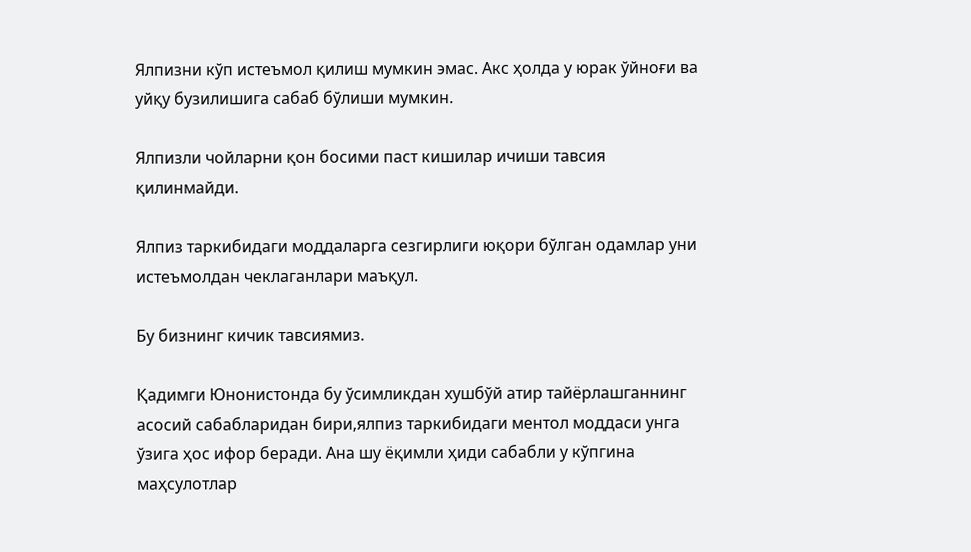Ялпизни кўп истеъмол қилиш мумкин эмас. Акс ҳолда у юрак ўйноғи ва уйқу бузилишига сабаб бўлиши мумкин.

Ялпизли чойларни қон босими паст кишилар ичиши тавсия қилинмайди.

Ялпиз таркибидаги моддаларга сезгирлиги юқори бўлган одамлар уни истеъмолдан чеклаганлари маъқул.

Бу бизнинг кичик тавсиямиз.

Қадимги Юнонистонда бу ўсимликдан хушбўй атир тайёрлашганнинг асосий сабабларидан бири,ялпиз таркибидаги ментол моддаси унга ўзига ҳос ифор беради. Ана шу ёқимли ҳиди сабабли у кўпгина маҳсулотлар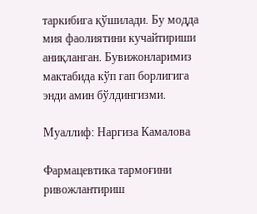таркибига қўшилади. Бу модда мия фаолиятини кучайтириши аниқланган. Бувижонларимиз мактабида кўп гап борлигига энди амин бўлдингизми.

Муаллиф: Наргиза Камалова

Фармацевтика тармоғини ривожлантириш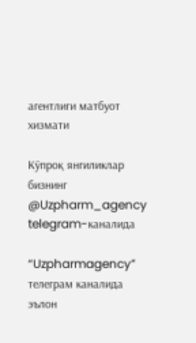агентлиги матбуот хизмати

Кўпроқ янгиликлар бизнинг @Uzpharm_agency telegram-каналида

“Uzpharmagency” телеграм каналида эълон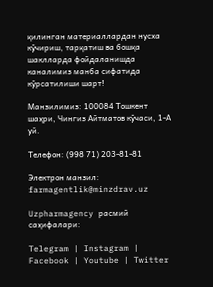қилинган материаллардан нусха кўчириш, тарқатиш ва бошқа шаклларда фойдаланишда каналимиз манба сифатида кўрсатилиши шарт!

Манзилимиз: 100084 Тошкент шаҳри, Чингиз Айтматов кўчаси, 1-А уй.

Телефон: (998 71) 203-81-81

Электрон манзил: farmagentlik@minzdrav.uz

Uzpharmagency расмий саҳифалари:

Telegram | Instagram | Facebook | Youtube | Twitter